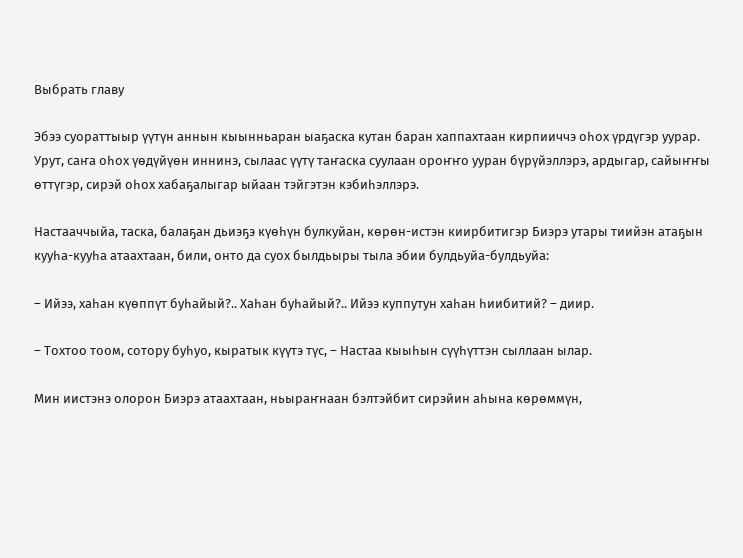Выбрать главу

Эбээ суораттыыр үүтүн аннын кыынньаран ыаҕаска кутан баран хаппахтаан кирпииччэ оһох үрдүгэр уурар. Урут, саҥа оһох үөдүйүөн иннинэ, сылаас үүтү таҥаска суулаан ороҥҥо ууран бүрүйэллэрэ, ардыгар, сайыҥҥы өттүгэр, сирэй оһох хабаҕалыгар ыйаан тэйгэтэн кэбиһэллэрэ.

Настааччыйа, таска, балаҕан дьиэҕэ күөһүн булкуйан, көрөн-истэн киирбитигэр Биэрэ утары тиийэн атаҕын кууһа-кууһа атаахтаан, били, онто да суох былдьыры тыла эбии булдьуйа-булдьуйа:

– Ийээ, хаһан күөппүт буһайый?.. Хаһан буһайый?.. Ийээ куппутун хаһан һиибитий? – диир.

– Тохтоо тоом, сотору буһуо, кыратык күүтэ түс, – Настаа кыыһын сүүһүттэн сыллаан ылар.

Мин иистэнэ олорон Биэрэ атаахтаан, ньыраҥнаан бэлтэйбит сирэйин аһына көрөммүн,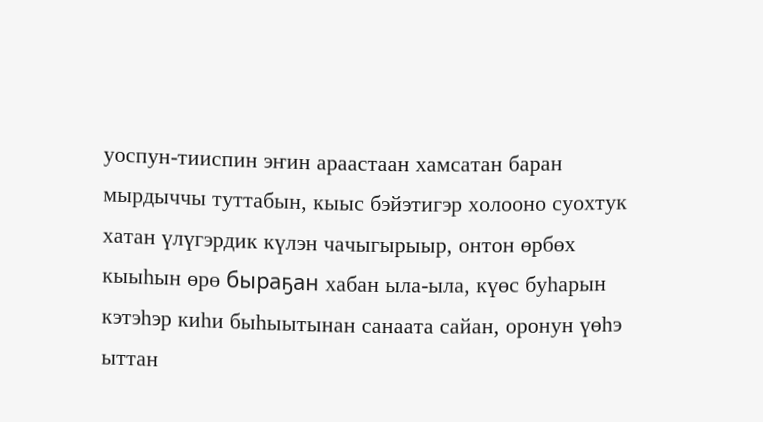уоспун-тииспин эҥин араастаан хамсатан баран мырдыччы туттабын, кыыс бэйэтигэр холооно суохтук хатан үлүгэрдик күлэн чачыгырыыр, онтон өрбөх кыыһын өрө быраҕан хабан ыла-ыла, күөс буһарын кэтэһэр киһи быһыытынан санаата сайан, оронун үөһэ ыттан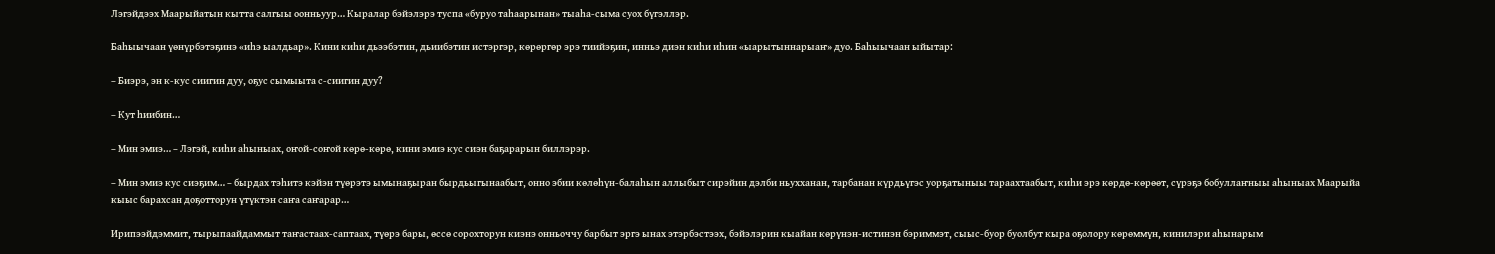Лэгэйдээх Маарыйатын кытта салгыы оонньуур… Кыралар бэйэлэрэ туспа «буруо таһаарынан» тыаһа-сыма суох бүгэллэр.

Баһыычаан үөнүрбэтэҕинэ «иһэ ыалдьар». Кини киһи дьээбэтин, дьиибэтин истэргэр, көрөргөр эрэ тиийэҕин, инньэ диэн киһи иһин «ыарытыннарыаҥ» дуо. Баһыычаан ыйытар:

– Биэрэ, эн к-кус сиигин дуу, оҕус сымыыта с-сиигин дуу?

– Кут һиибин…

– Мин эмиэ… – Лэгэй, киһи аһыныах, оҥой-соҥой көрө-көрө, кини эмиэ кус сиэн баҕарарын биллэрэр.

– Мин эмиэ кус сиэҕим… – бырдах тэһитэ кэйэн түөрэтэ ымынаҕыран бырдьыгынаабыт, онно эбии көлөһүн-балаһын аллыбыт сирэйин дэлби ньухханан, тарбанан күрдьүгэс уорҕатыныы тараахтаабыт, киһи эрэ көрдө-көрөөт, сүрэҕэ бобуллаҥныы аһыныах Маарыйа кыыс барахсан доҕотторун үтүктэн саҥа саҥарар…

Ирипээйдэммит, тырыпаайдаммыт таҥастаах-саптаах, түөрэ бары, өссө сорохторун киэнэ онньоччу барбыт эргэ ынах этэрбэстээх, бэйэлэрин кыайан көрүнэн-истинэн бэриммэт, сыыс-буор буолбут кыра оҕолору көрөммүн, кинилэри аһынарым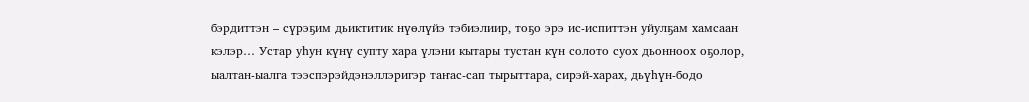бэрдиттэн – сүрэҕим дьиктитик нүөлүйэ тэбиэлиир, тоҕо эрэ ис-испиттэн уйулҕам хамсаан кэлэр… Устар уһун күнү супту хара үлэни кытары тустан күн солото суох дьонноох оҕолор, ыалтан-ыалга тээспэрэйдэнэллэригэр таҥас-сап тырыттара, сирэй-харах, дьүһүн-бодо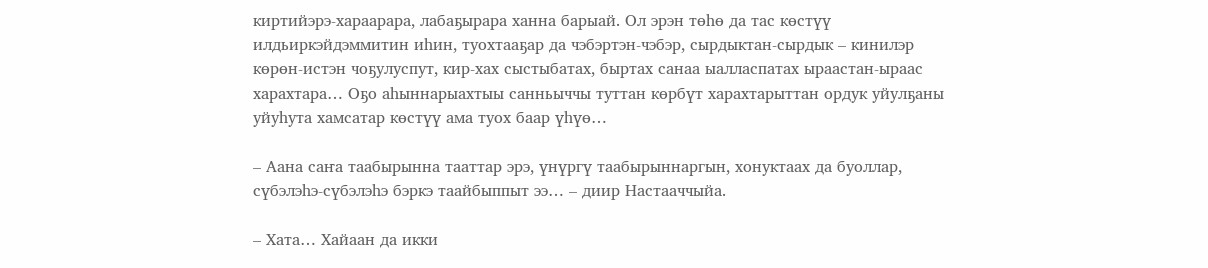киртийэрэ-хараарара, лабаҕырара ханна барыай. Ол эрэн төһө да тас көстүү илдьиркэйдэммитин иһин, туохтааҕар да чэбэртэн-чэбэр, сырдыктан-сырдык – кинилэр көрөн-истэн чоҕулуспут, кир-хах сыстыбатах, быртах санаа ыалласпатах ыраастан-ыраас харахтара… Оҕо аһыннарыахтыы санньыччы туттан көрбүт харахтарыттан ордук уйулҕаны уйуһута хамсатар көстүү ама туох баар үһүө…

– Аана саҥа таабырынна тааттар эрэ, үнүргү таабырыннаргын, хонуктаах да буоллар, сүбэлэһэ-сүбэлэһэ бэркэ таайбыппыт ээ… – диир Настааччыйа.

– Хата… Хайаан да икки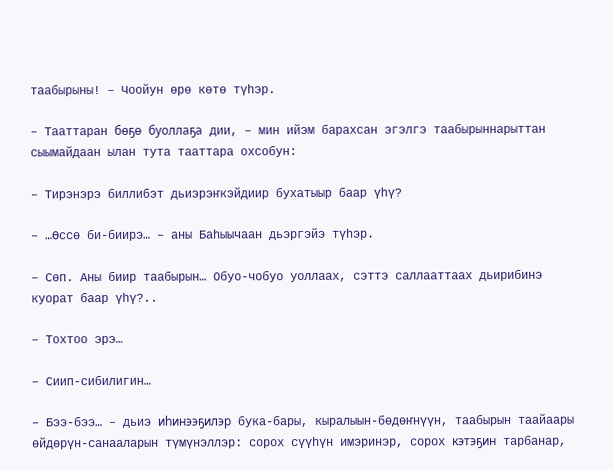таабырыны! – Чоойун өрө көтө түһэр.

– Тааттаран бөҕө буоллаҕа дии, – мин ийэм барахсан эгэлгэ таабырыннарыттан сыымайдаан ылан тута тааттара охсобун:

– Тирэнэрэ биллибэт дьиэрэҥкэйдиир бухатыыр баар үһү?

– …Өссө би-биирэ… – аны Баһыычаан дьэргэйэ түһэр.

– Сөп. Аны биир таабырын… Обуо-чобуо уоллаах, сэттэ саллааттаах дьирибинэ куорат баар үһү?..

– Тохтоо эрэ…

– Сиип-сибилигин…

– Бээ-бээ… – дьиэ иһинээҕилэр бука-бары, кыралыын-бөдөҥнүүн, таабырын таайаары өйдөрүн-санааларын түмүнэллэр: сорох сүүһүн имэринэр, сорох кэтэҕин тарбанар,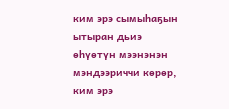ким эрэ сымыһаҕын ытыран дьиэ өһүөтүн мээнэнэн мэндээриччи көрөр, ким эрэ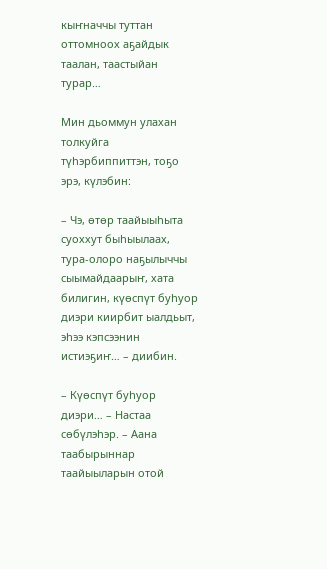кыҥначчы туттан оттомноох аҕайдык таалан, таастыйан турар…

Мин дьоммун улахан толкуйга түһэрбиппиттэн, тоҕо эрэ, күлэбин:

– Чэ, өтөр таайыыһыта суоххут быһыылаах, тура-олоро наҕылыччы сыымайдаарыҥ, хата билигин, күөспүт буһуор диэри киирбит ыалдьыт, эһээ кэпсээнин истиэҕиҥ… – диибин.

– Күөспүт буһуор диэри… – Настаа сөбүлэһэр. – Аана таабырыннар таайыыларын отой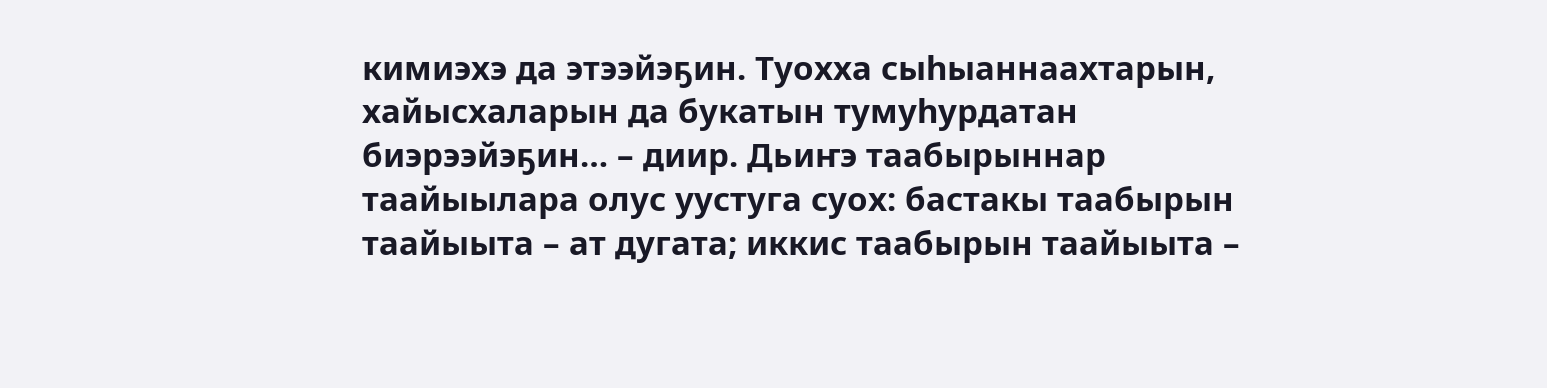кимиэхэ да этээйэҕин. Туохха сыһыаннаахтарын, хайысхаларын да букатын тумуһурдатан биэрээйэҕин… – диир. Дьиҥэ таабырыннар таайыылара олус уустуга суох: бастакы таабырын таайыыта – ат дугата; иккис таабырын таайыыта –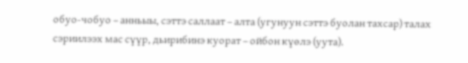обуо-чобуо – анньыы, сэттэ саллаат – алта (угунуун сэттэ буолан тахсар) талах сэриилээх мас сүүр, дьирибинэ куорат – ойбон күөлэ (уута).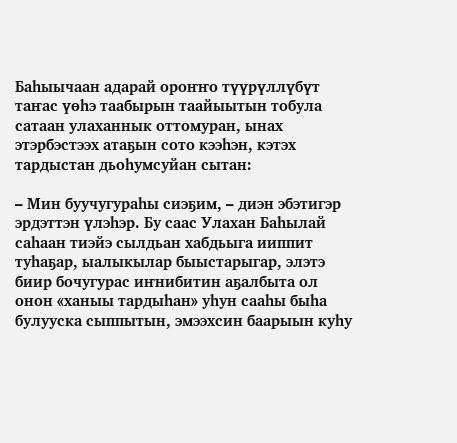Баһыычаан адарай ороҥҥо түүрүллүбүт таҥас үөһэ таабырын таайыытын тобула сатаан улаханнык оттомуран, ынах этэрбэстээх атаҕын сото кээһэн, кэтэх тардыстан дьоһумсуйан сытан:

– Мин буучугураһы сиэҕим, – диэн эбэтигэр эрдэттэн үлэһэр. Бу саас Улахан Баһылай саһаан тиэйэ сылдьан хабдьыга ииппит туһаҕар, ыалыкылар быыстарыгар, элэтэ биир бочугурас иҥнибитин аҕалбыта ол онон «ханыы тардыһан» уһун сааһы быһа булууска сыппытын, эмээхсин баарыын куһу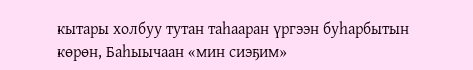кытары холбуу тутан таһааран үргээн буһарбытын көрөн, Баһыычаан «мин сиэҕим»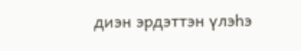диэн эрдэттэн үлэһэ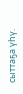сыттаҕа үһү.